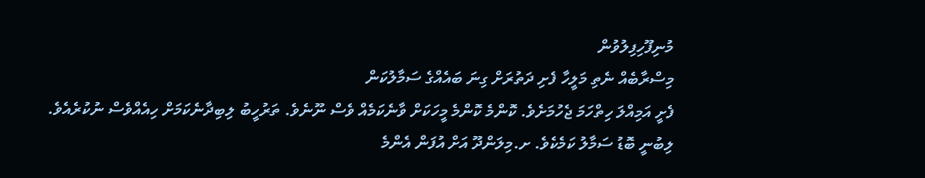މުނިފޫހިފިލުވުން
މިސްރާބެއް ނެތި މަލީހާ ފެށި ދަތުރަށް ގިނަ ބައެއްގެ ސަމާލުކަން
ފެށީ އަމިއްލަ ހިތްހަމަ ޖެހުމަށެވެ. ކޮންމެ ކޮންމެ މީހަކަށް ވާނެކަމެއް ވެސް ނޫނެވެ. ތަރުހީބު ލިބިދާނެކަމަށް ހިއެއްވެސް ނުކުރެއެވެ. ލިބުނީ ބޮޑު ސަމާލު ކަމެކެވެ. ށ.މިލަންދޫ އަށް އުފަން އެންމެ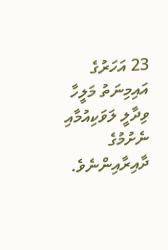23 އަހަރުގެ އައިމިނަތު މަލީހާ ވިދާލީ ލަވަކިއުމާއި ނެށުމުގެ ދާއިރާއިންނެވެ.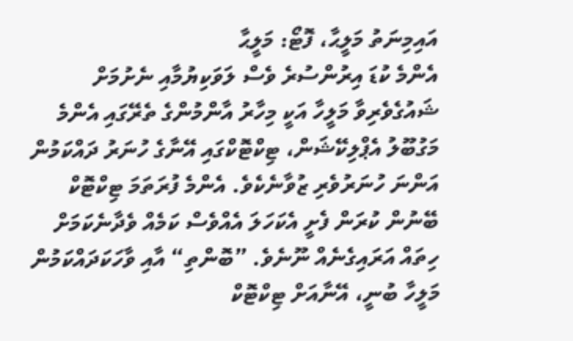އައިމިނަތު މަލީޙާ، ފޮޓޯ: މަލީޙާ
އެންމެ ކުޑަ އިރުންސުރެ ވެސް ލަވަކިޔުމާއި ނެށުމަށް ޝައުގެވެރިވާ މަލީހާ އަކީ މިހާރު އާންމުންގެ ތެރޭގައި އެންމެ މަގުބޫލު އެޕްލިކޭޝަން، ޓިކްޓޮކްގައި އޭނާގެ ހުނަރު ދައްކަމުން އަންނަ ހުނަރުވެރި ޒުވާނެކެވެ. އެންމެ ފުރަތަމަ ޓިކްޓޮކް ބޭނުން ކުރަން ފެށީ އެކަހަލަ އެއްވެސް ކަމެއް ވެދާނެކަމަށް ހިތައް އަރައިގެނެއް ނޫނެވެ. ”ބޮންތި“ އާއި ވާހަކަދައްކަމުން މަލީހާ ބުނީ، އޭނާއަށް ޓިކްޓޮކް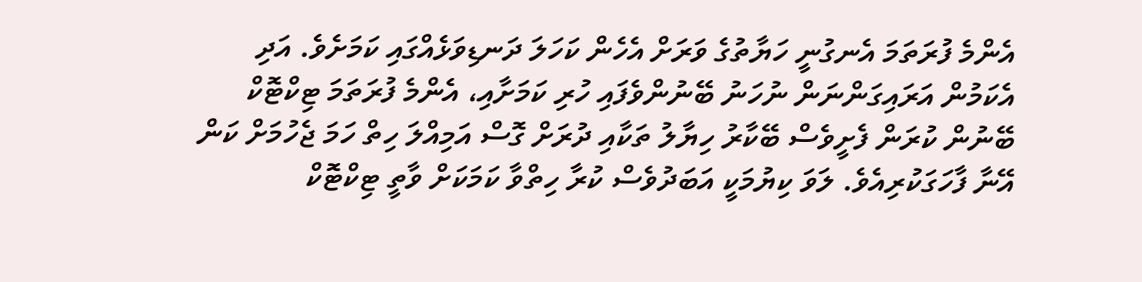އެންމެ ފުރަތަމަ އެނގުނީ ހަޔާތުގެ ވަރަށް އެހެން ކަހަލަ ދަނޑިވަޅެއްގައި ކަމަށެވެ. އަދި އެކަމުން އަރައިގަންނަން ނުހަނު ބޭނުންވެފައި ހުރި ކަމަށާއި، އެންމެ ފުރަތަމަ ޓިކްޓޮކް ބޭނުން ކުރަން ފެށީވެސް ބޭކާރު ހިޔާލު ތަކާއި ދުރަށް ގޮސް އަމިއްލަ ހިތް ހަމަ ޖެހުމަށް ކަން އޭނާ ފާހަގަކުރިއެވެ. ލަވަ ކިޔުމަކީ އަބަދުވެސް ކުރާ ހިތްވާ ކަމަކަށް ވާތީ ޓިކްޓޮކް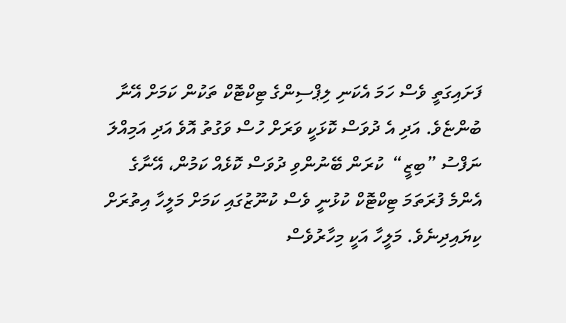ފަށައިގަތީ ވެސް ހަމަ އެކަނި ލިޕްސިންގެ ޓިކްޓޮކް ތަކުން ކަމަށް އޭނާ ބުންޏެވެ. އަދި އެ ދުވަސް ކޮޅަކީ ވަރަށް ހުސް ވަގުތު އޮވެ އަދި އަމިއްލަ ނަފްސު ”ބިޒީ“  ކުރަން ބޭނުންވި ދުވަސް ކޮޅެއް ކަމުން، އޭނާގެ އެންމެ ފުރަތަމަ ޓިކްޓޮކް ކުޅުނީ ވެސް ކުނޫޒުގައި ކަމަށް މަލީހާ އިތުރަށް ކިޔައިދިނެވެ. މަލީހާ އަކީ މިހާރުވެސް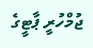ޖުމްހުރީ ޕާޓީގެ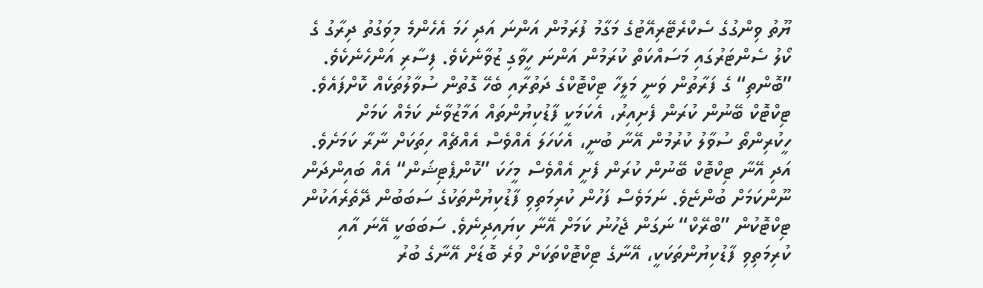ޔޫތު ވިންގުގެ ސެކްރެޓޭރިއޭޓުގެ މަގާމު ފުރަމުން އަންނަ އަދި ހަމަ އެހެންމެ މިވަގުތު ދިރާގު ގެ ކޯލު ސެންޓަރުގައި މަސައްކަތް ކުރަމުން އަންނަ ހީވާގި ޒުވާނެކެވެ. ފިސާރި އަންހެނެކެވެ.
”ބޮންތި“ ގެ ފަރާތުން ވަނީ މަލީހާ ޓިކްޓޮކްގެ ދަތުރާއި ބެހޭ ގޮތުން ސުވާލުތަކެއް ކޮށްފައެވެ. ޓިކްޓޮކް ބޭނުން ކުރަން ފެށިއިރު، އެކަމަކީ ފާޑުކިޔުންތައް އަމާޒުވާނެ ކަމެއް ކަމަށް ހީކުރިންތޯ ސުވާލު ކުރުމުން އޭނާ ބުނީ، އެކަހަލަ އެއްވެސް އެއްޗެއް ހިތަކަށް ނާރާ ކަމަށެވެ. އަދި އޭނާ ޓިކްޓޮކް ބޭނުން ކުރަން ފެށީ އެއްވެސް މީހަކަ ”ކޮންޕެޓިޝަން“ އެއް ބައިންދަން ނޫންކަމަށް ބުންޏެވެ. ނަމަވެސް ފަހުން ކުރިމަތިވި ފާޑުކިޔުންތަކުގެ ސަބަބުން ދޭތެރެއަކުން ޓިކްޓޮކުން ”ބްރޭކް“ ނަގަން ޖެހުނު ކަމަށް އޭނާ ކިޔައިދިނެވެ. ސަބަބަކީ އޭނަ އާއި ކުރިމަތިވި ފާޑުކިޔުންތަކަކީ، އޭނާގެ ޓިކްޓޮކްތަކަށް ވުރެ ބޮޑަށް އޭނާގެ ބުރު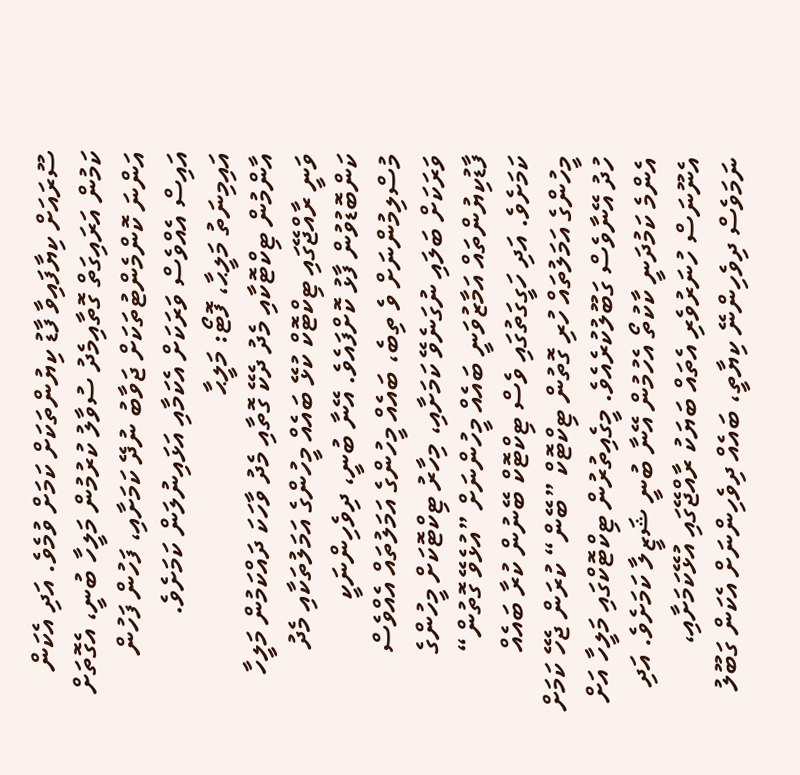ސޫރައަށް ކިޔާފައިވާ ފާޑު ކިޔުންތަކަށް ކަމަށް ވުމެވެ. އަދި އެކަން ކަމުން އަރައިގަތް ގޮތާއިމެދު ސުވާލު ކުރުމުން މަލީހާ ބުނީ، އެގޮތަށް އަންނަ ކޮންމެންޓުތަކަށް ޖަވާބު ނުދޭ ކަމަށާއި، ފަހުން ފަހުން އައިސް އެއްވެސް ވަރަކަށް އެކަމާއި އަޅައިނުލަން ކަމަށެވެ.
އައިމިނަތު މަލީޙާ، ފޮޓޯ: މަލީޙާ
އާންމުން ޓިކްޓޮކާއި މެދު ދެކޭ ގޮތާއި މެދު ވާހަކަ ދައްކަމުން މަލީހާ ވަނީ ރާއްޖޭގައި ޓިކްޓޮކް ކުޅޭ ބައެއް މީހުންގެ އަމަލުތަކާއި މެދު ކަންބޮޑުވުން ފާޅު ކޮށްފައެވެ. އޭނާ ބުނީ، ދިވެހިންނަކީ މުސްލިމުންނަށް ވެ ތިބެ، ބައެއް މީހުންގެ އަމަލުތައް އެއްވެސް ވަރަކަށް ބަލައި ނުގަނެވޭ ކަމަށާއި، މިހާރު ޓިކްޓޮކަށް މީހުންގެ ފާޑުކިޔުންތައް އަމާޒުވަނީ ބައެއް މީހުންނަށް ”އުޅެވޭ ގޮތުން“ ކަމަށެވެ. އަދި ހަގީގަތުގައި ވެސް ޓިކްޓޮކް ބޭނުން ކުރާ ބައެއް މީހުންގެ އަމަލުތައް ހުރި ގޮތުން ޓިކްޓޮކް ”ބޭން“ ކުރަން ޖެހޭ ކަމަށް ހުދު އޭނާވެސް ގަބޫލުކުރެއެވެ. މީގެއިތުރުން ޓިކްޓޮކްގައި މަލީހާ އަށް އެންމެ ކަމުދަނީ ކާކުތޯ އެހުމުން އޭނާ ބުނީ ޝަޒީލާ ކަމަށެވެ. އަދި އެނޫނަސް ހުނަރުވެރި އެތައް ބަޔަކު ރާއްޖޭގައި އުޅޭކަމަށާއި، ނަމަވެސް ދިވެހިންނޭ ކިޔާތީ، ބައެއް ދިވެހިންނަށް އެކަން ގަބޫލު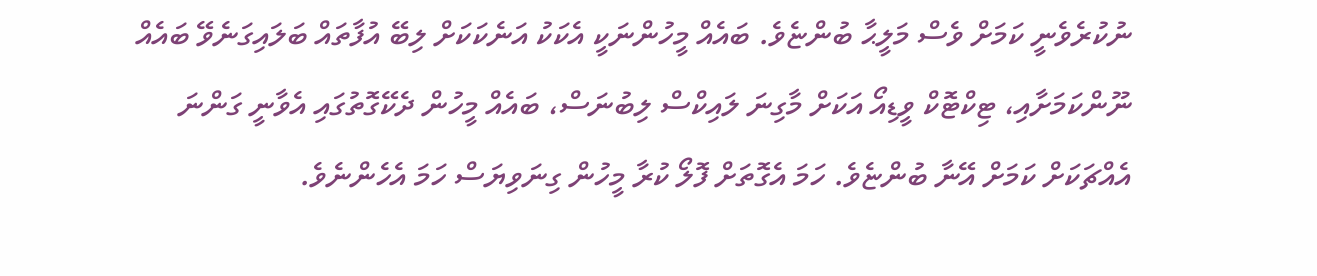ނުކުރެވެނީ ކަމަށް ވެސް މަލީޙާ ބުންޏެވެ. ބައެއް މީހުންނަކީ އެކަކު އަނެކަކަށް ލިބޭ އުފާތައް ބަލައިގަނެވޭ ބައެއް ނޫންކަމަށާއި، ޓިކްޓޮކް ވީޑިއޯ އަކަށް މާގިނަ ލައިކްސް ލިބުނަސް، ބައެއް މީހުން ދެކޭގޮތުގައި އެވާނީ ގަންނަ އެއްޗަކަށް ކަމަށް އޭނާ ބުންޏެވެ. ހަމަ އެގޮތަށް ފޮލޯ ކުރާ މީހުން ގިނަވިޔަސް ހަމަ އެހެންނެވެ.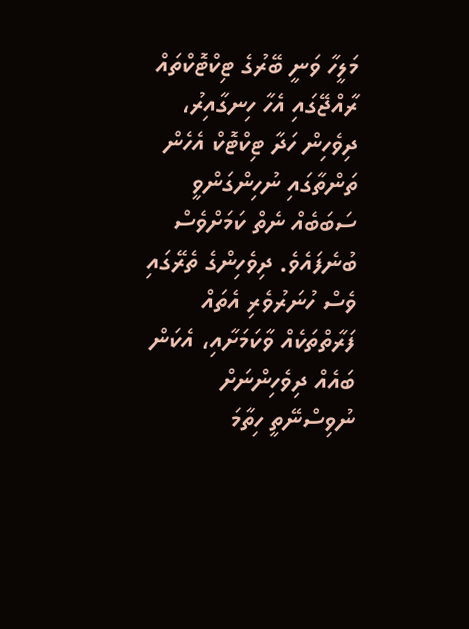މަލީހާ ވަނީ ބޭރުގެ ޓިކްޓޮކްތައް ރާއްޖޭގައި އެހާ ހިނގާއިރު، ދިވެހިން ހަދާ ޓިކްޓޮކް އެހެން ތަންތާގައި ނުހިންގަންވީ ސަބަބެއް ނެތް ކަމަށްވެސް ބުނެފައެވެ. ދިވެހިންގެ ތެރޭގައި ވެސް ހުނަރުވެރި އެތައް ފަރާތްތަކެއް ވާކަމަށާއި، އެކަން ބައެއް ދިވެހިންނަށް ނުވިސްނޭތީ ހިތާމަ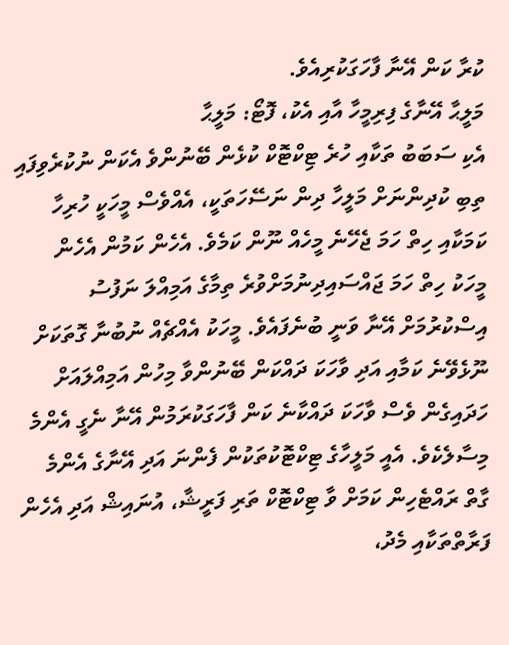ކުރާ ކަން އޭނާ ފާހަގަކުރިއެވެ.
މަލީޙާ އޭނާގެ ފިރިމީހާ އާއި އެކު، ފޮޓޯ: މަލީޙާ
އެކި ސަބަބު ތަކާއި ހުރެ ޓިކްޓޮކް ކުޅެން ބޭނުންވެ އެކަން ނުކުރެވިފައި ތިބި ކުދިންނަށް މަލީހާ ދިން ނަސޭހަތަކީ، އެއްވެސް މީހަކީ ހުރިހާ ކަމަކާއި ހިތް ހަމަ ޖެހޭނެ މީހެއް ނޫން ކަމެވެ. އެހެން ކަމުން އެހެން މީހަކު ހިތް ހަމަ ޖައްސައިދިނުމަށްވުރެ ތިމާގެ އަމިއްލަ ނަފުސު އިސްކުރުމަށް އޭނާ ވަނީ ބުނެފައެވެ. މީހަކު އެއްޗެއް ނުބުނާ ގޮތަކަށް ނޫޅެވޭނެ ކަމާއި އަދި ވާހަކަ ދައްކަން ބޭނުންވާ މިހުން އަމިއްލައަށް ހަދައިގެން ވެސް ވާހަކަ ދައްކާނެ ކަން ފާހަގަކުރަމުން އޭނާ ނެގީ އެންމެ މިސާލެކެވެ. އެއީ މަލީހާގެ ޓިކްޓޮކުތަކުން ފެންނަ އަދި އޭނާގެ އެންމެ ގާތް ރައްޓެހިން ކަމަށް ވާ ޓިކްޓޮކް ތަރި ފަރީޝާ، އުނައިޝް އަދި އެހެން ފަރާތްތަކާއި މެދު،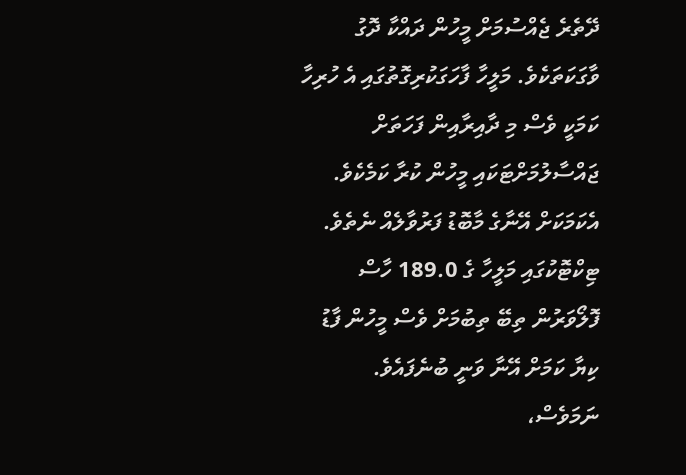ދޭތެރެ ޖެއްސުމަށް މީހުން ދައްކާ ދޮގު ވާގަކަތަކެވެ. މަލީހާ ފާހަގަކުރިގޮތުގައި އެ ހުރިހާ ކަމަކީ ވެސް މި ދާއިރާއިން ފަހަތަށް ޖައްސާލުމަށްޓަކައި މީހުން ކުރާ ކަމެކެވެ. އެކަމަކަށް އޭނާގެ މާބޮޑު ފަރުވާލެއް ނެތެވެ. ޓިކްޓޮކުގައި މަލީހާ ގެ 189.0 ހާސް ފޮލޯވަރުން ތިބޭ ތިބުމަށް ވެސް މީހުން ފާޑު ކިޔާ ކަމަށް އޭނާ ވަނީ ބުނެފައެވެ. ނަމަވެސް،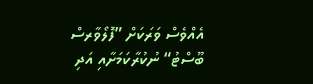އެއްވެސް ވަރަކަށް ”ފޮލޯވާރސް ބޫސްޓު“ ނުކުރާކަމަށާއި އަދި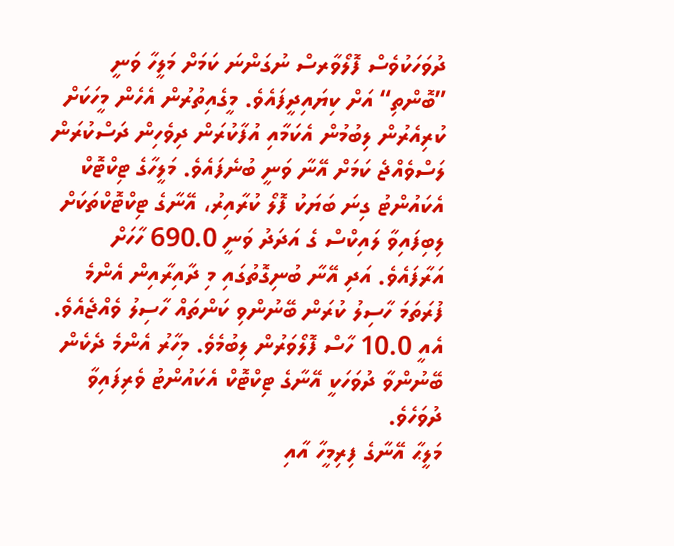ދުވަހަކުވެސް ފޮލޯވާރސް ނުގަންނަ ކަމަށް މަލީހާ ވަނީ ”ބޮންތި“ އަށް ކިޔައިދީފައެވެ. މީގެއިތުރުން އެހެން މީހަކަށް ކުރިއެރުން ލިބުމުން އެކަމާއި އުފާކުރަން ދިވެހިން ދަސްކުރަން ލަސްވެއްޖެ ކަމަށް އޭނާ ވަނީ ބުނެފައެވެ. މަލީހާގެ ޓިކްޓޮކް އެކައުންޓު ގިނަ ބަޔަކު ފޮލޯ ކުރާއިރު، އޭނާގެ ޓިކްޓޮކްތަކަށް ލިބިފައިވާ ލައިކްސް ގެ އަދަދު ވަނީ 690.0 ހާހަށް އަރާފައެވެ. އަދި އޭނާ ބުނިގޮތުގައި މި ދާއިރާއިން އެންމެ ފުރަތަމަ ހާސިލު ކުރަން ބޭނުންވި ކަންތައް ހާސިލު ވެއްޖެއެވެ. އެއީ 10.0 ހާސް ފޮލޯވަރުން ލިބުމެވެ. މިހާރު އެންމެ ދެކެން ބޭނުންވާ ދުވަހަކީ އޭނާގެ ޓިކްޓޮކް އެކައުންޓު ވެރިފައިވާ ދުވަހެވެ.
މަލީޙާ އޭނާގެ ފިރިމީހާ އާއި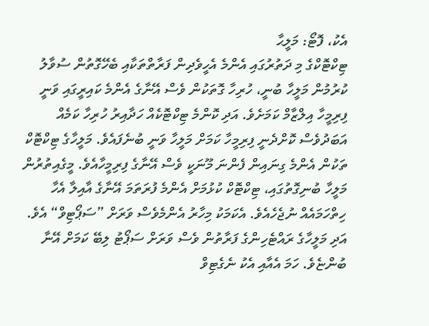އެކު، ފޮޓޯ: މަލީޙާ
ޓިކްޓޮކްގެ މި ދަތުރުގައި އެންމެ އެހީވެދިން ފަރާތްތަކާއި ބެހޭގޮތުން ސުވާލު ކުރުމުން މަލީހާ ބުނީ، ހުރިހާ ގޮތަކުން ވެސް އޭނާގެ އެންމެ ކައިރީގައި ވަނީ ފިރިމީހާ އިލްޒާމް ކަމަށެވެ. އަދި ކޮންމެ ޓިކްޓޮކެއް ހަދާއިރު ހުރިހާ ކަމެއް އަބަދުވެސް ކޮށްދެނީ ފިރިމީހާ ކަމަށް މަލީހާ ވަނީ ބުނެފައެވެ. މަލީހާގެ ޓިކްޓޮކް ތަކުން އެންމެ ގިނައިން ފެންނަ މޫނަކީ ވެސް އޭނާގެ ފިރިމީހާއެވެ. މީގެއިތުރުން މަލީހާ ބުނިގޮތުގައި، ޓިކްޓޮކް ކުޅުމަށް އެންމެ ފުރަތަމަ އޭނާގެ އާއިލާ އެހާ ހިތްހަމައެއް ނުޖެހެއެވެ. އެކަމަކު މިހާރު އެންމެވެސް ވަރަށް ”ސަޕޯޓިވް“ އެވެ. އަދި މަލީހާގެ ރައްޓެހިންގެ ފަރާތުން ވެސް ވަރަށް ސަޕޯޓު ލިބޭ ކަމަށް އޭނާ ބުންޏެވެ. ހަމަ އެއާއި އެކު ނެގެޓިވް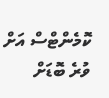ކޮމެންޓްސް އަށް ވުރެ ބޮޑަށް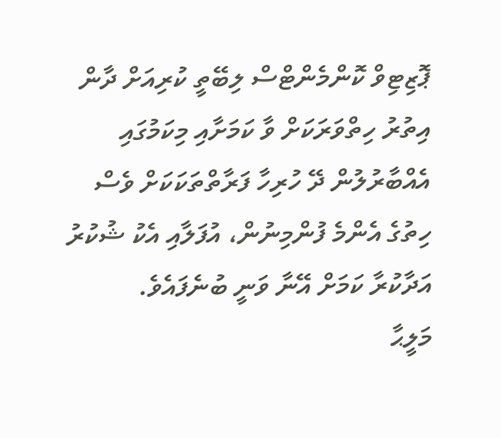ޕޮޒިޓިވް ކޮންމެންޓްސް ލިބޭތީ ކުރިއަށް ދާން އިތުރު ހިތްވަރަކަށް ވާ ކަމަށާއި މިކަމުގައި އެއްބާރުލުން ދޭ ހުރިހާ ފަރާތްތަކަކަށް ވެސް ހިތުގެ އެންމެ ފުންމިނުން، އުފަލާއި އެކު ޝުކުރު އަދާކުރާ ކަމަށް އޭނާ ވަނީ ބުނެފައެވެ.
މަލީޙާ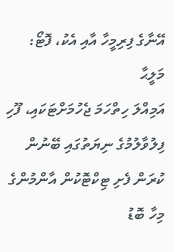އޭނާގެ ފިރިމީހާ އާއި އެކު، ފޮޓޯ: މަލީޙާ
އަމިއްލަ ހިތްހަމަ ޖެހުމަށްޓަކައި، ފޫހި ފިލުވާލުމުގެ ނިޔަތުގައި ބޭނުން ކުރަން ފެށި ޓިކްޓޮކުން އާންމުންގެ މިހާ ބޮޑު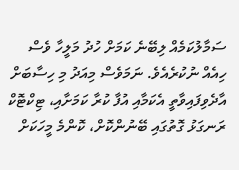ސަމާލުކަމެއް ލިބޭނެ ކަމަށް ހުދު މަލީހާ ވެސް ހިއެއް ނުކުރެއެވެ. ނަމަވެސް މިއަދު މި ހިސާބަށް އާދެވިފައިވާތީ އެކަމާއި އުފާ ކުރާ ކަމަށާއި، ޓިކްޓޮކް ރަނގަޅު ގޮތުގައި ބޭނުންކޮށް، ކޮންމެ މީހަކަށް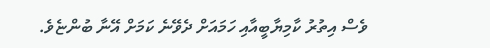ވެސް އިތުރު ކާމިޔާބީއާއި ހަމައަށް ދެވޭނެ ކަމަށް އޭނާ ބުންޏެވެ.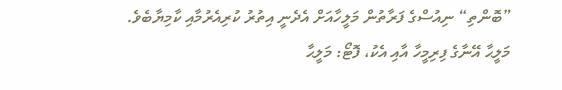”ބޮންތި“ ނިއުސްގެ ފަރާތުން މަލީހާއަށް އެދެނީ އިތުރު ކުރިއެރުމާއި ކާމިޔާބެވެ.
މަލީޙާ އޭނާގެ ފިރިމީހާ އާއި އެކު، ފޮޓޯ: މަލީޙާ